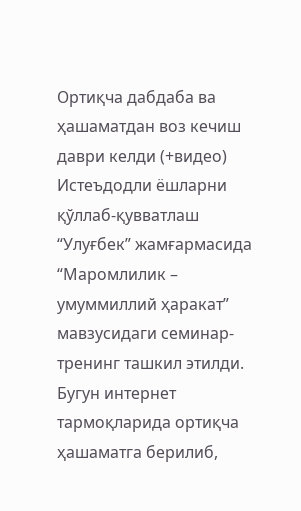Ортиқча дабдаба ва ҳашаматдан воз кечиш даври келди (+видео)
Истеъдодли ёшларни қўллаб-қувватлаш “Улуғбек” жамғармасида “Маромлилик – умуммиллий ҳаракат” мавзусидаги семинар-тренинг ташкил этилди.
Бугун интернет тармоқларида ортиқча ҳашаматга берилиб,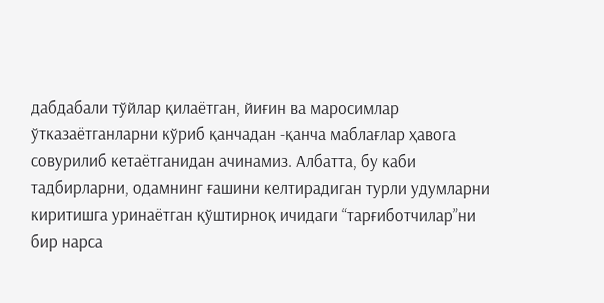дабдабали тўйлар қилаётган, йиғин ва маросимлар ўтказаётганларни кўриб қанчадан -қанча маблағлар ҳавога совурилиб кетаётганидан ачинамиз. Албатта, бу каби тадбирларни, одамнинг ғашини келтирадиган турли удумларни киритишга уринаётган қўштирноқ ичидаги “тарғиботчилар”ни бир нарса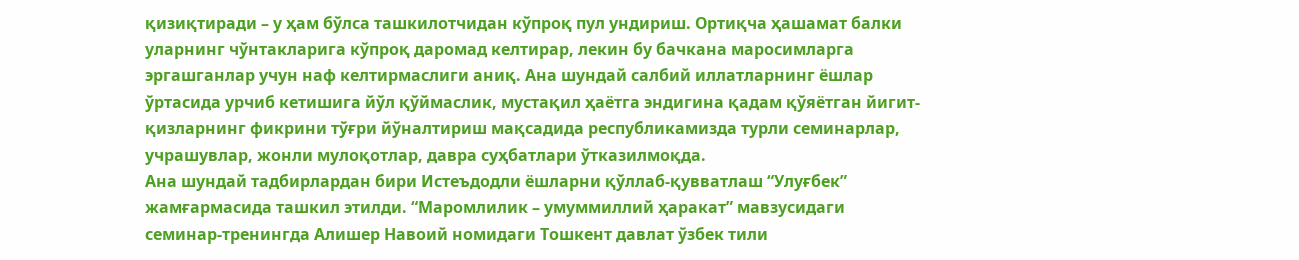қизиқтиради – у ҳам бўлса ташкилотчидан кўпроқ пул ундириш. Ортиқча ҳашамат балки уларнинг чўнтакларига кўпроқ даромад келтирар, лекин бу бачкана маросимларга эргашганлар учун наф келтирмаслиги аниқ. Ана шундай салбий иллатларнинг ёшлар ўртасида урчиб кетишига йўл қўймаслик, мустақил ҳаётга эндигина қадам қўяётган йигит-қизларнинг фикрини тўғри йўналтириш мақсадида республикамизда турли семинарлар, учрашувлар, жонли мулоқотлар, давра суҳбатлари ўтказилмоқда.
Ана шундай тадбирлардан бири Истеъдодли ёшларни қўллаб-қувватлаш “Улуғбек” жамғармасида ташкил этилди. “Маромлилик – умуммиллий ҳаракат” мавзусидаги семинар-тренингда Алишер Навоий номидаги Тошкент давлат ўзбек тили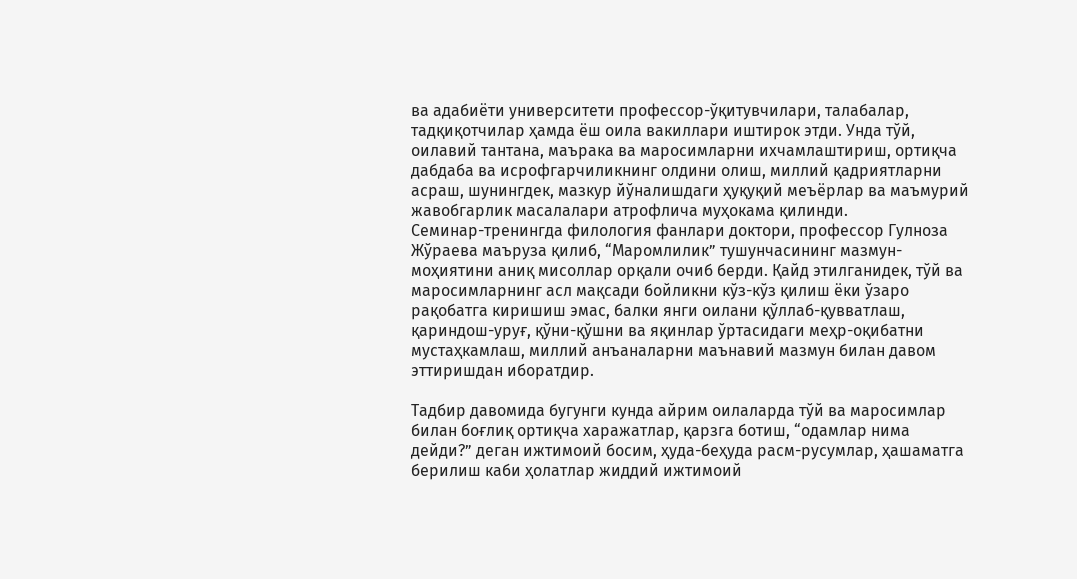ва адабиёти университети профессор-ўқитувчилари, талабалар, тадқиқотчилар ҳамда ёш оила вакиллари иштирок этди. Унда тўй, оилавий тантана, маърака ва маросимларни ихчамлаштириш, ортиқча дабдаба ва исрофгарчиликнинг олдини олиш, миллий қадриятларни асраш, шунингдек, мазкур йўналишдаги ҳуқуқий меъёрлар ва маъмурий жавобгарлик масалалари атрофлича муҳокама қилинди.
Семинар-тренингда филология фанлари доктори, профессор Гулноза Жўраева маъруза қилиб, “Маромлилик” тушунчасининг мазмун-моҳиятини аниқ мисоллар орқали очиб берди. Қайд этилганидек, тўй ва маросимларнинг асл мақсади бойликни кўз-кўз қилиш ёки ўзаро рақобатга киришиш эмас, балки янги оилани қўллаб-қувватлаш, қариндош-уруғ, қўни-қўшни ва яқинлар ўртасидаги меҳр-оқибатни мустаҳкамлаш, миллий анъаналарни маънавий мазмун билан давом эттиришдан иборатдир.

Тадбир давомида бугунги кунда айрим оилаларда тўй ва маросимлар билан боғлиқ ортиқча харажатлар, қарзга ботиш, “одамлар нима дейди?” деган ижтимоий босим, ҳуда-беҳуда расм-русумлар, ҳашаматга берилиш каби ҳолатлар жиддий ижтимоий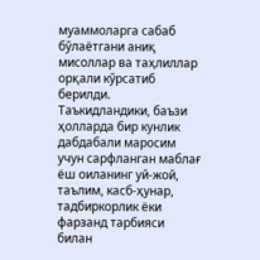муаммоларга сабаб бўлаётгани аниқ мисоллар ва таҳлиллар орқали кўрсатиб берилди. Таъкидландики, баъзи ҳолларда бир кунлик дабдабали маросим учун сарфланган маблағ ёш оиланинг уй-жой, таълим, касб-ҳунар, тадбиркорлик ёки фарзанд тарбияси билан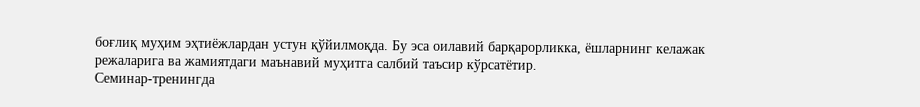боғлиқ муҳим эҳтиёжлардан устун қўйилмоқда. Бу эса оилавий барқарорликка, ёшларнинг келажак режаларига ва жамиятдаги маънавий муҳитга салбий таъсир кўрсатётир.
Семинар-тренингда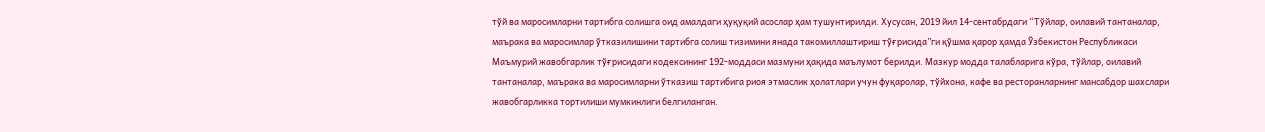тўй ва маросимларни тартибга солишга оид амалдаги ҳуқуқий асослар ҳам тушунтирилди. Хусусан, 2019 йил 14-сентабрдаги “Тўйлар, оилавий тантаналар, маърака ва маросимлар ўтказилишини тартибга солиш тизимини янада такомиллаштириш тўғрисида”ги қўшма қарор ҳамда Ўзбекистон Республикаси Маъмурий жавобгарлик тўғрисидаги кодексининг 192-моддаси мазмуни ҳақида маълумот берилди. Мазкур модда талабларига кўра, тўйлар, оилавий тантаналар, маърака ва маросимларни ўтказиш тартибига риоя этмаслик ҳолатлари учун фуқаролар, тўйхона, кафе ва ресторанларнинг мансабдор шахслари жавобгарликка тортилиши мумкинлиги белгиланган.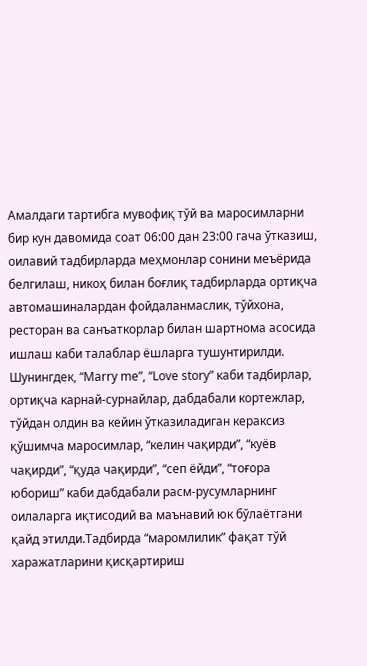Амалдаги тартибга мувофиқ тўй ва маросимларни бир кун давомида соат 06:00 дан 23:00 гача ўтказиш, оилавий тадбирларда меҳмонлар сонини меъёрида белгилаш, никоҳ билан боғлиқ тадбирларда ортиқча автомашиналардан фойдаланмаслик, тўйхона, ресторан ва санъаткорлар билан шартнома асосида ишлаш каби талаблар ёшларга тушунтирилди.
Шунингдек, “Marry me”, “Love story” каби тадбирлар, ортиқча карнай-сурнайлар, дабдабали кортежлар, тўйдан олдин ва кейин ўтказиладиган кераксиз қўшимча маросимлар, “келин чақирди”, “куёв чақирди”, “қуда чақирди”, “сеп ёйди”, “тоғора юбориш” каби дабдабали расм-русумларнинг оилаларга иқтисодий ва маънавий юк бўлаётгани қайд этилди.Тадбирда “маромлилик” фақат тўй харажатларини қисқартириш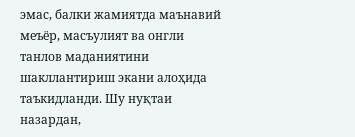эмас, балки жамиятда маънавий меъёр, масъулият ва онгли танлов маданиятини шакллантириш экани алоҳида таъкидланди. Шу нуқтаи назардан,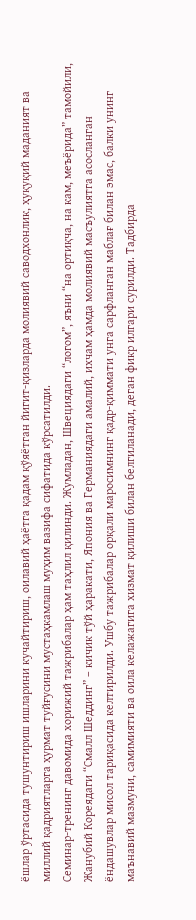ёшлар ўртасида тушунтириш ишларини кучайтириш, оилавий ҳаётга қадам қўяётган йигит-қизларда молиявий саводхонлик, ҳуқуқий маданият ва миллий қадриятларга ҳурмат туйғусини мустаҳкамлаш муҳим вазифа сифатида кўрсатилди.
Семинар-тренинг давомида хорижий тажрибалар ҳам таҳлил қилинди. Жумладан, Швециядаги “логом”, яъни “на ортиқча, на кам, меъёрида” тамойили, Жанубий Кореядаги “Смалл Шеддинг” – кичик тўй ҳаракати, Япония ва Германиядаги амалий, ихчам ҳамда молиявий масъулиятга асосланган ёндашувлар мисол тариқасида келтирилди. Ушбу тажрибалар орқали маросимнинг қадр-қиммати унга сарфланган маблағ билан эмас, балки унинг маънавий мазмуни, самимияти ва оила келажагига хизмат қилиши билан белгиланади, деган фикр илгари сурилди. Тадбирда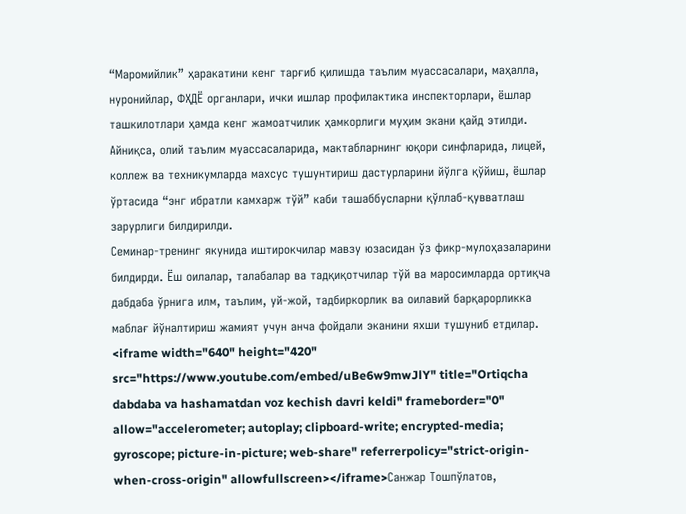“Маромийлик” ҳаракатини кенг тарғиб қилишда таълим муассасалари, маҳалла, нуронийлар, ФҲДЁ органлари, ички ишлар профилактика инспекторлари, ёшлар ташкилотлари ҳамда кенг жамоатчилик ҳамкорлиги муҳим экани қайд этилди. Айниқса, олий таълим муассасаларида, мактабларнинг юқори синфларида, лицей, коллеж ва техникумларда махсус тушунтириш дастурларини йўлга қўйиш, ёшлар ўртасида “энг ибратли камхарж тўй” каби ташаббусларни қўллаб-қувватлаш зарурлиги билдирилди.
Семинар-тренинг якунида иштирокчилар мавзу юзасидан ўз фикр-мулоҳазаларини билдирди. Ёш оилалар, талабалар ва тадқиқотчилар тўй ва маросимларда ортиқча дабдаба ўрнига илм, таълим, уй-жой, тадбиркорлик ва оилавий барқарорликка маблағ йўналтириш жамият учун анча фойдали эканини яхши тушуниб етдилар.
<iframe width="640" height="420" src="https://www.youtube.com/embed/uBe6w9mwJlY" title="Ortiqcha dabdaba va hashamatdan voz kechish davri keldi" frameborder="0" allow="accelerometer; autoplay; clipboard-write; encrypted-media; gyroscope; picture-in-picture; web-share" referrerpolicy="strict-origin-when-cross-origin" allowfullscreen></iframe>Санжар Тошпўлатов,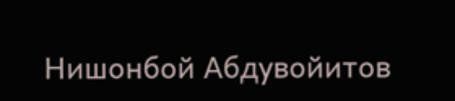Нишонбой Абдувойитов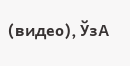(видео), ЎзА